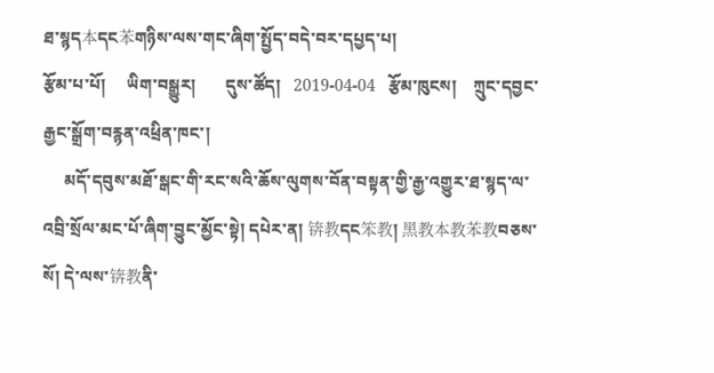ཐ་སྙད本དང苯གཉིས་ལས་གང་ཞིག་སྤྱོད་བདེ་བར་དཔྱད་པ།
རྩོམ་པ་པོ།     ཡིག་བསྒྱུར།       དུས་ཚོད།   2019-04-04   རྩོམ་ཁུངས།    ཀྲུང་དབྱང་རྒྱང་སྒྲོག་བརྙན་འཕྲིན་ཁང་།
     མདོ་དབུས་མཐོ་སྒང་གི་རང་སའི་ཆོས་ལུགས་བོན་བསྟན་གྱི་རྒྱ་འགྱུར་ཐ་སྙད་ལ་འབྲི་སྲོལ་མང་པོ་ཞིག་བྱུང་མྱོང་སྟེ། དཔེར་ན། 锛教དང笨教། 黑教本教苯教བཅས་སོ། དེ་ལས་锛教ནི་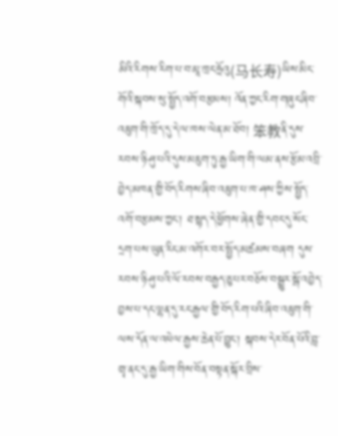མིའི་རིགས་རིག་པ་བ་མཱ་ཁྲང་ཧྲོའུ(马长寿)ཡིས་མིང་གོའི་སྐབས་སུ་སྤྱོད་འགོ་བརྩམས། འོན་ཀྱང་རིག་གཞུང་ཞིབ་འཇུག་གི་ཁྲོད་དུ་དེ་ལ་ཁས་ལེན་མ་ཐོབ། 笨教ནི་དུས་རབས་ཉི་ཤུ་པའི་དུས་མཇུག་ཏུ་རྒྱ་ཡིག་གི་ལམ་ནས་རྩོམ་འབྲི་བྱེད་མཁན་གྱི་བོད་རིགས་ཞིབ་འཇུག་པ་ཁ་ཤས་ཀྱིས་སྤྱོད་འགོ་བརྩམས་ཀྱང་། ཐ་སྙད་དེ་ཕྱོགས་ཞེན་གྱི་དབང་དུ་སོང་དྲག་པས་ཡུན་རིང་མ་འགོར་བར་སྤྱོད་མཚམས་བཞག དུས་རབས་ཉི་ཤུ་པའི་ལོ་རབས་བརྒྱད་ཅུ་པར་བཅོས་བསྒྱུར་སྒོ་འབྱེད་བྱས་པ་དང་ལྷན་དུ་རང་རྒྱལ་གྱི་བོད་རིག་པའི་ཞིབ་འཇུག་གི་ལས་དོན་ལ་འཕེལ་རྒྱས་ཆེན་པོ་བྱུང་། སྐབས་དེར་བོན་པོའི་བླ་གྲྭ་ནང་དུ་རྒྱ་ཡིག་གིས་བོན་བསྟན་སྐོར་བྲིས་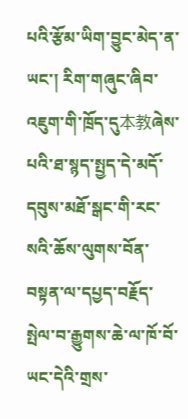པའི་རྩོམ་ཡིག་བྱུང་མེད་ན་ཡང་། རིག་གཞུང་ཞིབ་འཇུག་གི་ཁྲོད་དུ本教ཞེས་པའི་ཐ་སྙད་སྤྱད་དེ་མདོ་དབུས་མཐོ་སྒང་གི་རང་སའི་ཆོས་ལུགས་བོན་བསྟན་ལ་དཔྱད་བརྗོད་སྤེལ་བ་རྒྱུགས་ཆེ་ལ་ཁོ་བོ་ཡང་དེའི་གྲས་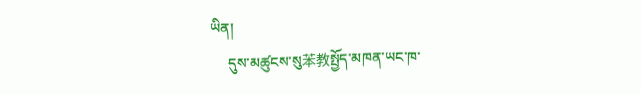ཡིན།
     དུས་མཚུངས་སུ苯教སྤྱོད་མཁན་ཡང་ཁ་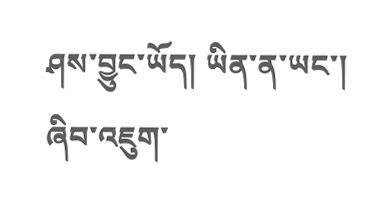ཤས་བྱུང་ཡོད། ཡིན་ན་ཡང་། ཞིབ་འཇུག་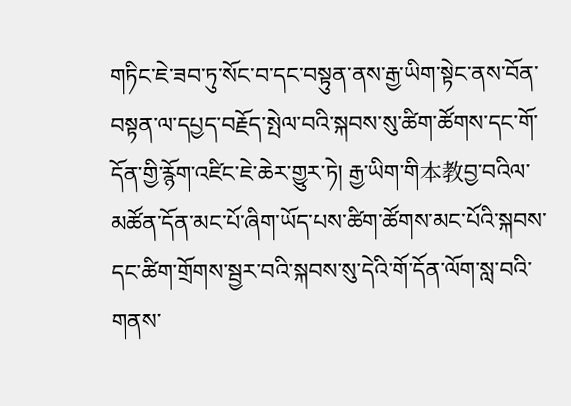གཏིང་ཇེ་ཟབ་ཏུ་སོང་བ་དང་བསྟུན་ནས་རྒྱ་ཡིག་སྟེང་ནས་བོན་བསྟན་ལ་དཔྱད་བརྗོད་སྤེལ་བའི་སྐབས་སུ་ཚིག་ཚོགས་དང་གོ་དོན་གྱི་རྙོག་འཛིང་ཇེ་ཆེར་གྱུར་ཏེ། རྒྱ་ཡིག་གི本教བྱ་བའིལ་མཚོན་དོན་མང་པོ་ཞིག་ཡོད་པས་ཚིག་ཚོགས་མང་པོའི་སྐབས་དང་ཚིག་གྲོགས་སྦྱར་བའི་སྐབས་སུ་དེའི་གོ་དོན་ལོག་སླ་བའི་གནས་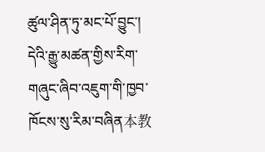ཚུལ་ཤིན་ཏུ་མང་པོ་བྱུང་། དེའི་རྒྱུ་མཚན་གྱིས་རིག་གཞུང་ཞིབ་འཇུག་གི་ཁྱབ་ཁོངས་སུ་རིམ་བཞིན本教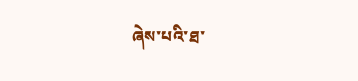ཞེས་པའི་ཐ་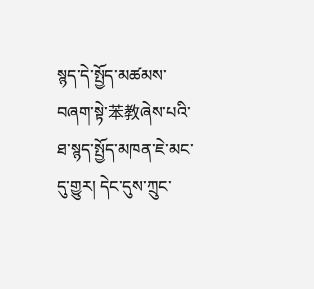སྙད་དེ་སྤྱོད་མཚམས་བཞག་སྟེ་苯教ཞེས་པའི་ཐ་སྙད་སྤྱོད་མཁན་ཇེ་མང་དུ་གྱུར། དེང་དུས་ཀྲུང་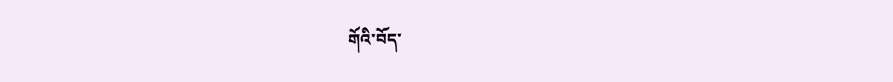གོའི་བོད་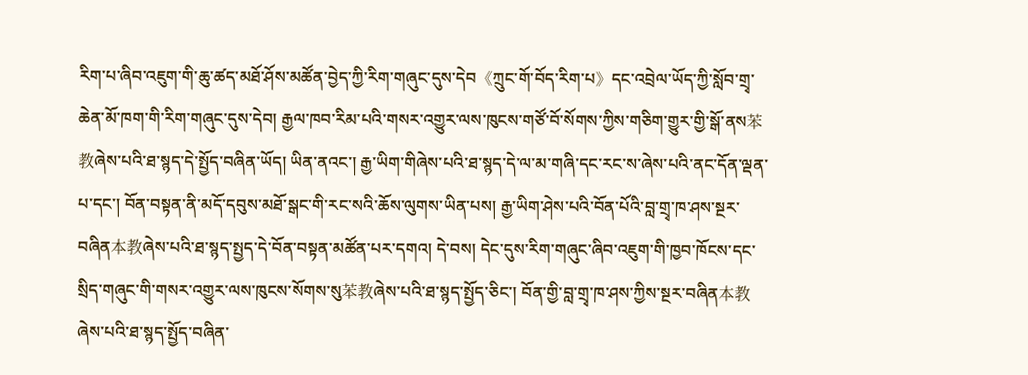རིག་པ་ཞིབ་འཇུག་གི་ཆུ་ཚད་མཐོ་ཤོས་མཚོན་བྱེད་ཀྱི་རིག་གཞུང་དུས་དེབ《ཀྲུང་གོ་བོད་རིག་པ》དང་འབྲེལ་ཡོད་ཀྱི་སློབ་གྲྭ་ཆེན་མོ་ཁག་གི་རིག་གཞུང་དུས་དེབ། རྒྱལ་ཁབ་རིམ་པའི་གསར་འགྱུར་ལས་ཁུངས་གཙོ་བོ་སོགས་ཀྱིས་གཅིག་གྱུར་གྱི་སྒོ་ནས苯教ཞེས་པའི་ཐ་སྙད་དེ་སྤྱོད་བཞིན་ཡོད། ཡིན་ནའང་། རྒྱ་ཡིག་གིཞེས་པའི་ཐ་སྙད་དེ་ལ་མ་གཞི་དང་རང་ས་ཞེས་པའི་ནང་དོན་ལྡན་པ་དང་། བོན་བསྟན་ནི་མདོ་དབུས་མཐོ་སྒང་གི་རང་སའི་ཆོས་ལུགས་ཡིན་པས། རྒྱ་ཡིག་ཤེས་པའི་བོན་པོའི་བླ་གྲྭ་ཁ་ཤས་སྔར་བཞིན本教ཞེས་པའི་ཐ་སྙད་སྤྱད་དེ་བོན་བསྟན་མཚོན་པར་དགའ། དེ་བས། དེང་དུས་རིག་གཞུང་ཞིབ་འཇུག་གི་ཁྱབ་ཁོངས་དང་སྲིད་གཞུང་གི་གསར་འགྱུར་ལས་ཁུངས་སོགས་སུ苯教ཞེས་པའི་ཐ་སྙད་སྤྱོད་ཅིང་། བོན་གྱི་བླ་གྲྭ་ཁ་ཤས་ཀྱིས་སྔར་བཞིན本教ཞེས་པའི་ཐ་སྙད་སྤྱོད་བཞིན་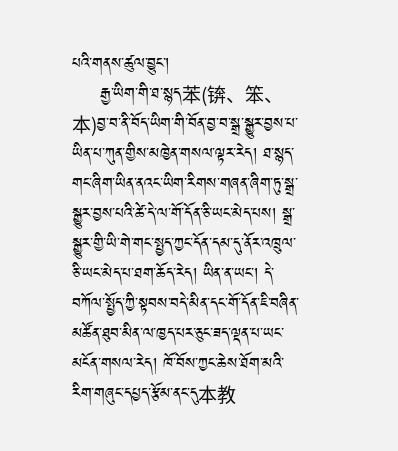པའི་གནས་ཚུལ་བྱུང་།
     རྒྱ་ཡིག་གི་ཐ་སྙད苯(锛、笨、本)བྱ་བ་ནི་བོད་ཡིག་གི་བོན་བྱ་བ་སྒྲ་སྒྱུར་བྱས་པ་ཡིན་པ་ཀུན་གྱིས་མཁྱེན་གསལ་ལྟར་རེད། ཐ་སྙད་གང་ཞིག་ཡིན་ནའང་ཡིག་རིགས་གཞན་ཞིག་ཏུ་སྒྲ་སྒྱུར་བྱས་པའི་ཚེ་དེ་ལ་གོ་དོན་ཅི་ཡང་མེད་པས། སྒྲ་སྒྱུར་གྱི་ཡི་གེ་གང་སྤྱད་ཀྱང་དོན་དམ་དུ་ནོར་འཁྲུལ་ཅི་ཡང་མེད་པ་ཐག་ཆོད་རེད། ཡིན་ན་ཡང་། དེ་བཀོལ་སྤྱོད་ཀྱི་སྟབས་བདེ་མིན་དང་གོ་དོན་ཇི་བཞིན་མཚོན་ཐུབ་མིན་ལ་ཁྱད་པར་ཅུང་ཟད་ལྡན་པ་ཡང་མངོན་གསལ་རེད། ཁོ་བོས་ཀྱང་ཆེས་ཐོག་མའི་རིག་གཞུང་དཔྱད་རྩོམ་ནང་དུ本教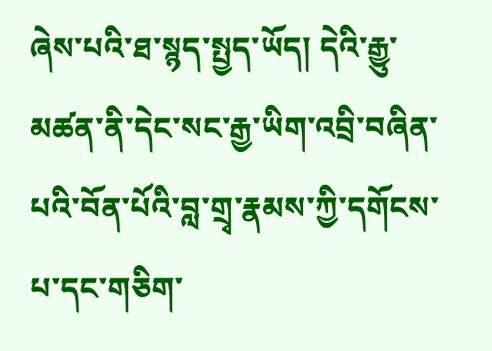ཞེས་པའི་ཐ་སྙད་སྤྱད་ཡོད། དེའི་རྒྱུ་མཚན་ནི་དེང་སང་རྒྱ་ཡིག་འབྲི་བཞིན་པའི་བོན་པོའི་བླ་གྲྭ་རྣམས་ཀྱི་དགོངས་པ་དང་གཅིག་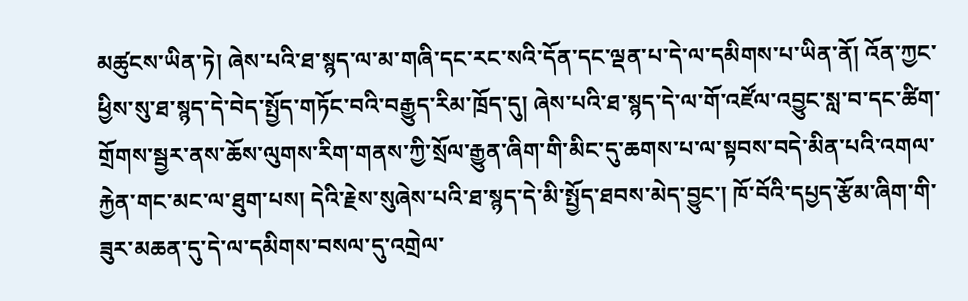མཚུངས་ཡིན་ཏེ། ཞེས་པའི་ཐ་སྙད་ལ་མ་གཞི་དང་རང་སའི་དོན་དང་ལྡན་པ་དེ་ལ་དམིགས་པ་ཡིན་ནོ། འོན་ཀྱང་ཕྱིས་སུ་ཐ་སྙད་དེ་བེད་སྤྱོད་གཏོང་བའི་བརྒྱུད་རིམ་ཁྲོད་དུ། ཞེས་པའི་ཐ་སྙད་དེ་ལ་གོ་འཛོལ་འབྱུང་སླ་བ་དང་ཚིག་གྲོགས་སྦྱར་ནས་ཆོས་ལུགས་རིག་གནས་ཀྱི་སྲོལ་རྒྱུན་ཞིག་གི་མིང་དུ་ཆགས་པ་ལ་སྟབས་བདེ་མིན་པའི་འགལ་རྐྱེན་གང་མང་ལ་ཐུག་པས། དེའི་རྗེས་སུཞེས་པའི་ཐ་སྙད་དེ་མི་སྤྱོད་ཐབས་མེད་བྱུང་། ཁོ་བོའི་དཔྱད་རྩོམ་ཞིག་གི་ཟུར་མཆན་དུ་དེ་ལ་དམིགས་བསལ་དུ་འགྲེལ་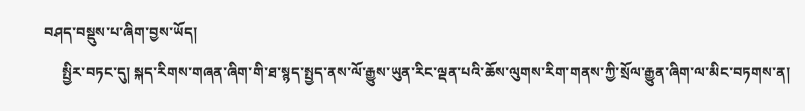བཤད་བསྡུས་པ་ཞིག་བྱས་ཡོད།
     སྤྱིར་བཏང་དུ། སྐད་རིགས་གཞན་ཞིག་གི་ཐ་སྙད་སྤྱད་ནས་ལོ་རྒྱུས་ཡུན་རིང་ལྡན་པའི་ཆོས་ལུགས་རིག་གནས་ཀྱི་སྲོལ་རྒྱུན་ཞིག་ལ་མིང་བཏགས་ན།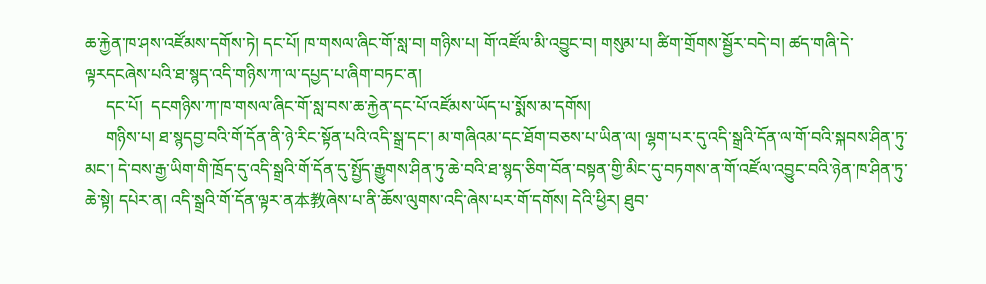ཆ་རྐྱེན་ཁ་ཤས་འཛོམས་དགོས་ཏེ། དང་པོ། ཁ་གསལ་ཞིང་གོ་སླ་བ། གཉིས་པ། གོ་འཛོལ་མི་འབྱུང་བ། གསུམ་པ། ཚིག་གྲོགས་སྦྱོར་བདེ་བ། ཚད་གཞི་དེ་ལྟརདངཞེས་པའི་ཐ་སྙད་འདི་གཉིས་ཀ་ལ་དཔྱད་པ་ཞིག་བཏང་ན།
     དང་པོ།  དངགཉིས་ཀ་ཁ་གསལ་ཞིང་གོ་སླ་བས་ཆ་རྐྱེན་དང་པོ་འཛོམས་ཡོད་པ་སྨོས་མ་དགོས།
     གཉིས་པ། ཐ་སྙདབྱ་བའི་གོ་དོན་ནི་ཉེ་རིང་སྟོན་པའི་འདི་སྒྲ་དང་། མ་གཞིའམ་དང་ཐོག་བཅས་པ་ཡིན་ལ། ལྷག་པར་དུ་འདི་སྒྲའི་དོན་ལ་གོ་བའི་སྐབས་ཤིན་ཏུ་མང་། དེ་བས་རྒྱ་ཡིག་གི་ཁྲོད་དུ་འདི་སྒྲའི་གོ་དོན་དུ་སྤྱོད་རྒྱུགས་ཤིན་ཏུ་ཆེ་བའི་ཐ་སྙད་ཅིག་བོན་བསྟན་གྱི་མིང་དུ་བཏགས་ན་གོ་འཛོལ་འབྱུང་བའི་ཉེན་ཁ་ཤིན་ཏུ་ཆེ་སྟེ། དཔེར་ན། འདི་སྒྲའི་གོ་དོན་ལྟར་ན本教ཞེས་པ་ནི་ཆོས་ལུགས་འདི་ཞེས་པར་གོ་དགོས། དེའི་ཕྱིར། ཐུབ་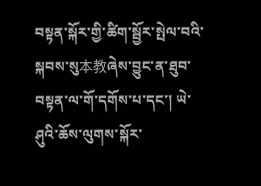བསྟན་སྐོར་གྱི་ཚིག་སྦྱོར་སྤེལ་བའི་སྐབས་སུ本教ཞེས་བྱུང་ན་ཐུབ་བསྟན་ལ་གོ་དགོས་པ་དང་། ཡེ་ཤུའི་ཆོས་ལུགས་སྐོར་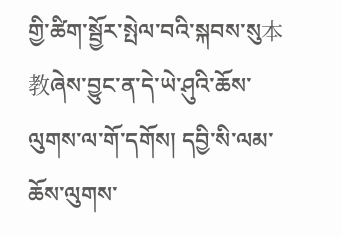གྱི་ཚིག་སྦྱོར་སྤེལ་བའི་སྐབས་སུ本教ཞེས་བྱུང་ན་དེ་ཡེ་ཤུའི་ཆོས་ལུགས་ལ་གོ་དགོས། དབྱི་སི་ལམ་ཆོས་ལུགས་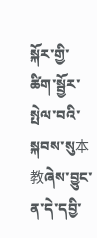སྐོར་གྱི་ཚིག་སྦྱོར་སྤེལ་བའི་སྐབས་སུ本教ཞེས་བྱུང་ན་དེ་དབྱི་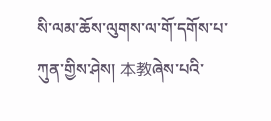སི་ལམ་ཆོས་ལུགས་ལ་གོ་དགོས་པ་ཀུན་གྱིས་ཤེས། 本教ཞེས་པའི་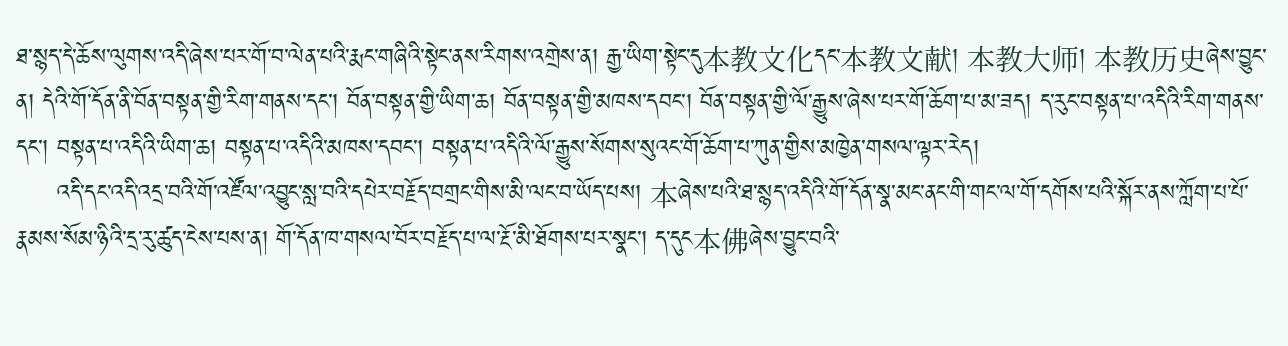ཐ་སྙད་དེ་ཆོས་ལུགས་འདི་ཞེས་པར་གོ་བ་ལེན་པའི་རྨང་གཞིའི་སྟེང་ནས་རིགས་འགྲེས་ན། རྒྱ་ཡིག་སྟེང་དུ本教文化དང་本教文献། 本教大师། 本教历史ཞེས་བྱུང་ན། དེའི་གོ་དོན་ནི་བོན་བསྟན་གྱི་རིག་གནས་དང་། བོན་བསྟན་གྱི་ཡིག་ཆ། བོན་བསྟན་གྱི་མཁས་དབང་། བོན་བསྟན་གྱི་ལོ་རྒྱུས་ཞེས་པར་གོ་ཆོག་པ་མ་ཟད། ད་རུང་བསྟན་པ་འདིའི་རིག་གནས་དང་། བསྟན་པ་འདིའི་ཡིག་ཆ། བསྟན་པ་འདིའི་མཁས་དབང་། བསྟན་པ་འདིའི་ལོ་རྒྱུས་སོགས་སུའང་གོ་ཆོག་པ་ཀུན་གྱིས་མཁྱེན་གསལ་ལྟར་རེད།
     འདི་དང་འདི་འདྲ་བའི་གོ་འཛོལ་འབྱུང་སླ་བའི་དཔེར་བརྗོད་བགྲང་གིས་མི་ལང་བ་ཡོད་པས། 本ཞེས་པའི་ཐ་སྙད་འདིའི་གོ་དོན་སྣ་མང་ནང་གི་གང་ལ་གོ་དགོས་པའི་སྐོར་ནས་ཀློག་པ་པོ་རྣམས་སོམ་ཉིའི་དྲ་རུ་ཚུད་ངེས་པས་ན། གོ་དོན་ཁ་གསལ་བོར་བརྗོད་པ་ལ་རྔོ་མི་ཐོགས་པར་སྣང་། ད་དུང本佛ཞེས་བྱུང་བའི་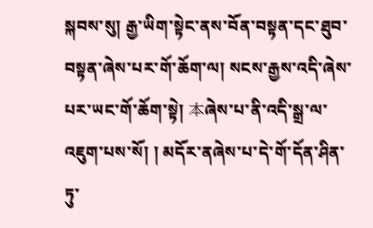སྐབས་སུ། རྒྱ་ཡིག་སྟེང་ནས་བོན་བསྟན་དང་ཐུབ་བསྟན་ཞེས་པར་གོ་ཆོག་ལ། སངས་རྒྱས་འདི་ཞེས་པར་ཡང་གོ་ཆོག་སྟེ། 本ཞེས་པ་ནི་འདི་སྒྲ་ལ་འཇུག་པས་སོ། ། མདོར་ནཞེས་པ་དེ་གོ་དོན་ཤིན་ཏུ་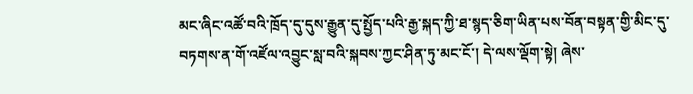མང་ཞིང་འཚོ་བའི་ཁྲོད་དུ་དུས་རྒྱུན་དུ་སྤྱོད་པའི་རྒྱ་སྐད་ཀྱི་ཐ་སྙད་ཅིག་ཡིན་པས་བོན་བསྟན་གྱི་མིང་དུ་བཏགས་ན་གོ་འཛོལ་འབྱུང་སླ་བའི་སྐབས་ཀྱང་ཤིན་ཏུ་མང་ངོ་། དེ་ལས་ལྡོག་སྟེ། ཞེས་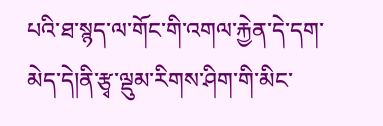པའི་ཐ་སྙད་ལ་གོང་གི་འགལ་རྐྱེན་དེ་དག་མེད་དེ།ནི་རྩྭ་ལྡུམ་རིགས་ཤིག་གི་མིང་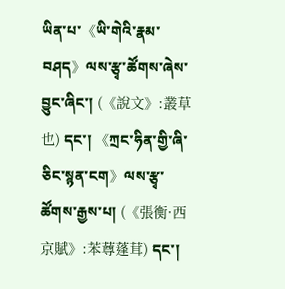ཡིན་པ་《ཡི་གེའི་རྣམ་བཤད》ལས་རྩྭ་ཚོགས་ཞེས་བྱུང་ཞིང་། (《說文》:叢草也) དང་། 《ཀྲང་ཧིན་གྱི་ཞི་ཅིང་སྙན་ངག》ལས་རྩྭ་ཚོགས་རྒྱས་པ། (《張衡·西京賦》:苯䔿蓬茸) དང་།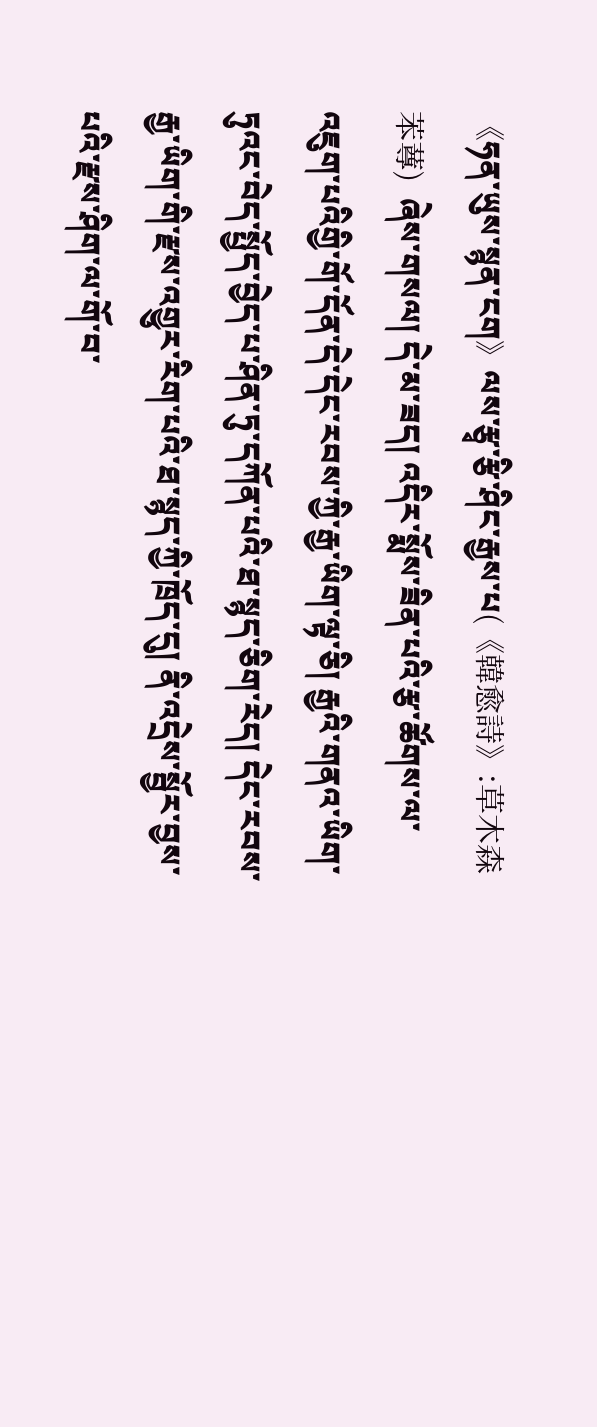《ཧན་ཡུས་སྙན་ངག》ལས་རྩྭ་རྩི་ཤིང་རྒྱས་པ(《韓愈詩》:草木森苯䔿)  ཞེས་གསལ། དེ་མ་ཟད། འདིར་སྨོས་ཟིན་པའི་རྩ་ཚོགས་ལ་འཇུག་པའིགྱི་གོ་དོན་དེ་དེང་རབས་ཀྱི་རྒྱ་ཡིག་ལྟ་ཅི། རྒྱའི་གནའ་ཡིག་ཏུའང་བེད་སྤྱོད་བྱེད་པ་ཤིན་ཏུ་དཀོན་པའི་ཐ་སྙད་ཅིག་རེད། དེང་རབས་རྒྱ་ཡིག་གི་རྫས་འགྱུར་རིག་པའི་ཐ་སྙད་ཀྱི་ཁྲོད་དུ། ནི་འདྲེས་སྦྱོར་བྱས་པའི་རྫས་ཤིག་ལ་གོ་བ་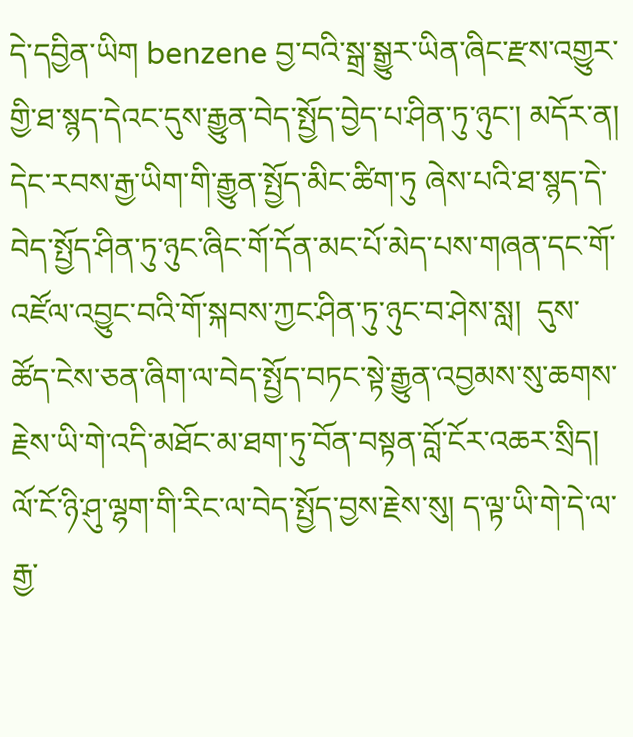དེ་དབྱིན་ཡིག benzene བྱ་བའི་སྒྲ་སྒྱུར་ཡིན་ཞིང་རྫས་འགྱུར་གྱི་ཐ་སྙད་དེའང་དུས་རྒྱུན་བེད་སྤྱོད་བྱེད་པ་ཤིན་ཏུ་ཉུང་། མདོར་ན། དེང་རབས་རྒྱ་ཡིག་གི་རྒྱུན་སྤྱོད་མིང་ཚིག་ཏུ ཞེས་པའི་ཐ་སྙད་དེ་བེད་སྤྱོད་ཤིན་ཏུ་ཉུང་ཞིང་གོ་དོན་མང་པོ་མེད་པས་གཞན་དང་གོ་འཛོལ་འབྱུང་བའི་གོ་སྐབས་ཀྱང་ཤིན་ཏུ་ཉུང་བ་ཤེས་སླ།  དུས་ཚོད་ངེས་ཅན་ཞིག་ལ་བེད་སྤྱོད་བཏང་སྟེ་རྒྱུན་འབྱམས་སུ་ཆགས་རྗེས་ཡི་གེ་འདི་མཐོང་མ་ཐག་ཏུ་བོན་བསྟན་བློ་ངོར་འཆར་སྲིད། ལོ་ངོ་ཉི་ཤུ་ལྷག་གི་རིང་ལ་བེད་སྤྱོད་བྱས་རྗེས་སུ། ད་ལྟ་ཡི་གེ་དེ་ལ་རྒྱ་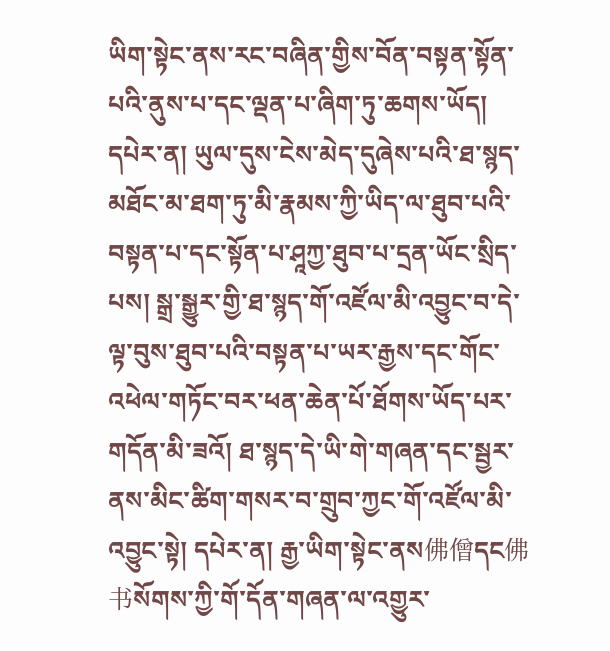ཡིག་སྟེང་ནས་རང་བཞིན་གྱིས་བོན་བསྟན་སྟོན་པའི་ནུས་པ་དང་ལྡན་པ་ཞིག་ཏུ་ཆགས་ཡོད། དཔེར་ན། ཡུལ་དུས་ངེས་མེད་དུཞེས་པའི་ཐ་སྙད་མཐོང་མ་ཐག་ཏུ་མི་རྣམས་ཀྱི་ཡིད་ལ་ཐུབ་པའི་བསྟན་པ་དང་སྟོན་པ་ཤཱཀྱ་ཐུབ་པ་དྲན་ཡོང་སྲིད་པས། སྒྲ་སྒྱུར་གྱི་ཐ་སྙད་གོ་འཛོལ་མི་འབྱུང་བ་དེ་ལྟ་བུས་ཐུབ་པའི་བསྟན་པ་ཡར་རྒྱས་དང་གོང་འཕེལ་གཏོང་བར་ཕན་ཆེན་པོ་ཐོགས་ཡོད་པར་གདོན་མི་ཟའོ། ཐ་སྙད་དེ་ཡི་གེ་གཞན་དང་སྦྱར་ནས་མིང་ཚིག་གསར་བ་གྲུབ་ཀྱང་གོ་འཛོལ་མི་འབྱུང་སྟེ། དཔེར་ན། རྒྱ་ཡིག་སྟེང་ནས佛僧དང佛书སོགས་ཀྱི་གོ་དོན་གཞན་ལ་འགྱུར་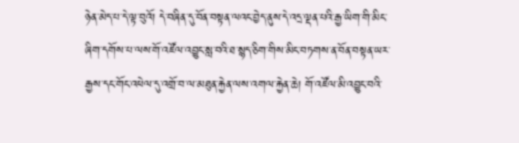ཉེན་མེད་པ་དེ་ལྟ་བུའོ། དེ་བཞིན་དུ་བོན་བསྟན་ལའང་བྱེད་ནུས་དེ་འདྲ་ལྡན་པའི་རྒྱ་ཡིག་གི་མིང་ཞིག་དགོས་པ་ལས་གོ་འཛོལ་འབྱུང་སླ་བའི་ཐ་སྙད་ཅིག་གིས་མིང་བཏགས་ན་བོན་བསྟན་ཡར་རྒྱས་དང་གོང་འཕེལ་དུ་འགྲོ་བ་ལ་མཐུན་རྐྱེན་ལས་འགལ་རྐྱེན་ཆེ། གོ་འཛོལ་མི་འབྱུང་བའི་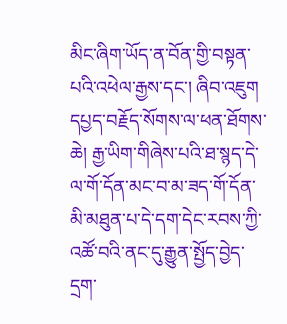མིང་ཞིག་ཡོད་ན་བོན་གྱི་བསྟན་པའི་འཕེལ་རྒྱས་དང་། ཞིབ་འཇུག དཔྱད་བརྗོད་སོགས་ལ་ཕན་ཐོགས་ཆེ། རྒྱ་ཡིག་གིཞེས་པའི་ཐ་སྙད་དེ་ལ་གོ་དོན་མང་བ་མ་ཟད་གོ་དོན་མི་མཐུན་པ་དེ་དག་དེང་རབས་ཀྱི་འཚོ་བའི་ནང་དུ་རྒྱུན་སྤྱོད་བྱེད་དྲག་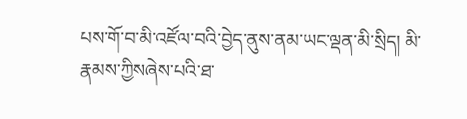པས་གོ་བ་མི་འཛོལ་བའི་བྱེད་ནུས་ནམ་ཡང་ལྡན་མི་སྲིད། མི་རྣམས་ཀྱིསཞེས་པའི་ཐ་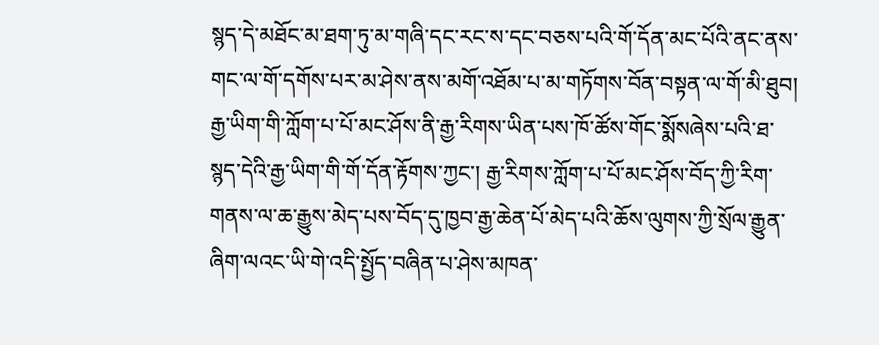སྙད་དེ་མཐོང་མ་ཐག་ཏུ་མ་གཞི་དང་རང་ས་དང་བཅས་པའི་གོ་དོན་མང་པོའི་ནང་ནས་གང་ལ་གོ་དགོས་པར་མ་ཤེས་ནས་མགོ་འཐོམ་པ་མ་གཏོགས་བོན་བསྟན་ལ་གོ་མི་ཐུབ། རྒྱ་ཡིག་གི་ཀློག་པ་པོ་མང་ཤོས་ནི་རྒྱ་རིགས་ཡིན་པས་ཁོ་ཚོས་གོང་སྨོསཞེས་པའི་ཐ་སྙད་དེའི་རྒྱ་ཡིག་གི་གོ་དོན་རྟོགས་ཀྱང་། རྒྱ་རིགས་ཀློག་པ་པོ་མང་ཤོས་བོད་ཀྱི་རིག་གནས་ལ་ཆ་རྒྱུས་མེད་པས་བོད་དུ་ཁྱབ་རྒྱ་ཆེན་པོ་མེད་པའི་ཆོས་ལུགས་ཀྱི་སྲོལ་རྒྱུན་ཞིག་ལའང་ཡི་གེ་འདི་སྤྱོད་བཞིན་པ་ཤེས་མཁན་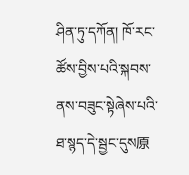ཤིན་ཏུ་དཀོན། ཁོ་རང་ཚོས་བྱིས་པའི་སྐབས་ནས་བཟུང་སྟེཞེས་པའི་ཐ་སྙད་དེ་སྦྱང་དུས原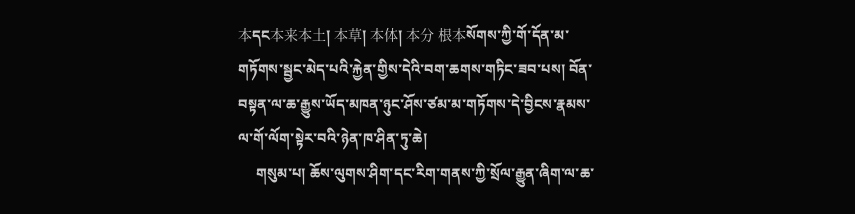本དང本来本土། 本草། 本体། 本分 根本སོགས་ཀྱི་གོ་དོན་མ་གཏོགས་སྦྱང་མེད་པའི་རྐྱེན་གྱིས་དེའི་བག་ཆགས་གཏིང་ཟབ་པས། བོན་བསྟན་ལ་ཆ་རྒྱུས་ཡོད་མཁན་ཉུང་ཤོས་ཙམ་མ་གཏོགས་དེ་བྱིངས་རྣམས་ལ་གོ་ལོག་སྟེར་བའི་ཉེན་ཁ་ཤིན་ཏུ་ཆེ།
     གསུམ་པ། ཆོས་ལུགས་ཤིག་དང་རིག་གནས་ཀྱི་སྲོལ་རྒྱུན་ཞིག་ལ་ཆ་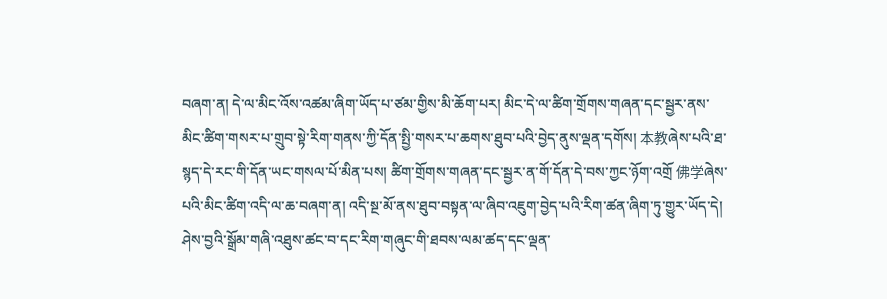བཞག་ན། དེ་ལ་མིང་འོས་འཚམ་ཞིག་ཡོད་པ་ཙམ་གྱིས་མི་ཆོག་པར། མིང་དེ་ལ་ཚིག་གྲོགས་གཞན་དང་སྦྱར་ནས་མིང་ཚིག་གསར་པ་གྲུབ་སྟེ་རིག་གནས་ཀྱི་དོན་སྤྱི་གསར་པ་ཆགས་ཐུབ་པའི་བྱེད་ནུས་ལྡན་དགོས། 本教ཞེས་པའི་ཐ་སྙད་དེ་རང་གི་དོན་ཡང་གསལ་པོ་མིན་པས། ཚིག་གྲོགས་གཞན་དང་སྦྱར་ན་གོ་དོན་དེ་བས་ཀྱང་ཉོག་འགྲོ 佛学ཞེས་པའི་མིང་ཚིག་འདི་ལ་ཆ་བཞག་ན། འདི་སྔ་མོ་ནས་ཐུབ་བསྟན་ལ་ཞིབ་འཇུག་བྱེད་པའི་རིག་ཚན་ཞིག་ཏུ་གྱུར་ཡོད་དེ། ཤེས་བྱའི་སྒྲོམ་གཞི་འཐུས་ཚང་བ་དང་རིག་གཞུང་གི་ཐབས་ལམ་ཚད་དང་ལྡན་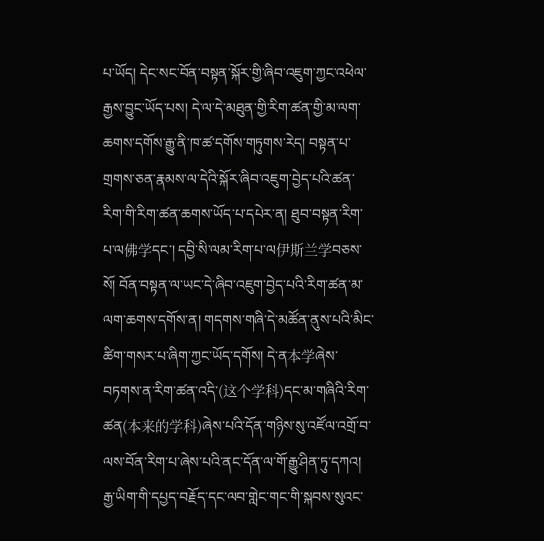པ་ཡོད། དེང་སང་བོན་བསྟན་སྐོར་གྱི་ཞིབ་འཇུག་ཀྱང་འཕེལ་རྒྱས་བྱུང་ཡོད་པས། དེ་ལ་དེ་མཐུན་གྱི་རིག་ཚན་གྱི་མ་ལག་ཆགས་དགོས་རྒྱུ་ནི་ཁ་ཚ་དགོས་གཏུགས་རེད། བསྟན་པ་གྲགས་ཅན་རྣམས་ལ་དེའི་སྐོར་ཞིབ་འཇུག་བྱེད་པའི་ཚན་རིག་གི་རིག་ཚན་ཆགས་ཡོད་པ་དཔེར་ན། ཐུབ་བསྟན་རིག་པ་ལ佛学དང་། དབྱི་སི་ལམ་རིག་པ་ལ伊斯兰学བཅས་སོ། བོན་བསྟན་ལ་ཡང་དེ་ཞིབ་འཇུག་བྱེད་པའི་རིག་ཚན་མ་ལག་ཆགས་དགོས་ན། གདགས་གཞི་དེ་མཚོན་ནུས་པའི་མིང་ཚིག་གསར་པ་ཞིག་ཀྱང་ཡོད་དགོས། དེ་ན本学ཞེས་བཏགས་ན་རིག་ཚན་འདི་(这个学科)དང་མ་གཞིའི་རིག་ཚན(本来的学科)ཞེས་པའི་དོན་གཉིས་སུ་འཛོལ་འགྲོ་བ་ལས་བོན་རིག་པ་ཞེས་པའི་ནང་དོན་ལ་གོ་རྒྱུ་ཤིན་ཏུ་དཀའ། རྒྱ་ཡིག་གི་དཔྱད་བརྗོད་དང་ལབ་གླེང་གང་གི་སྐབས་སུའང་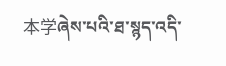本学ཞེས་པའི་ཐ་སྙད་འདི་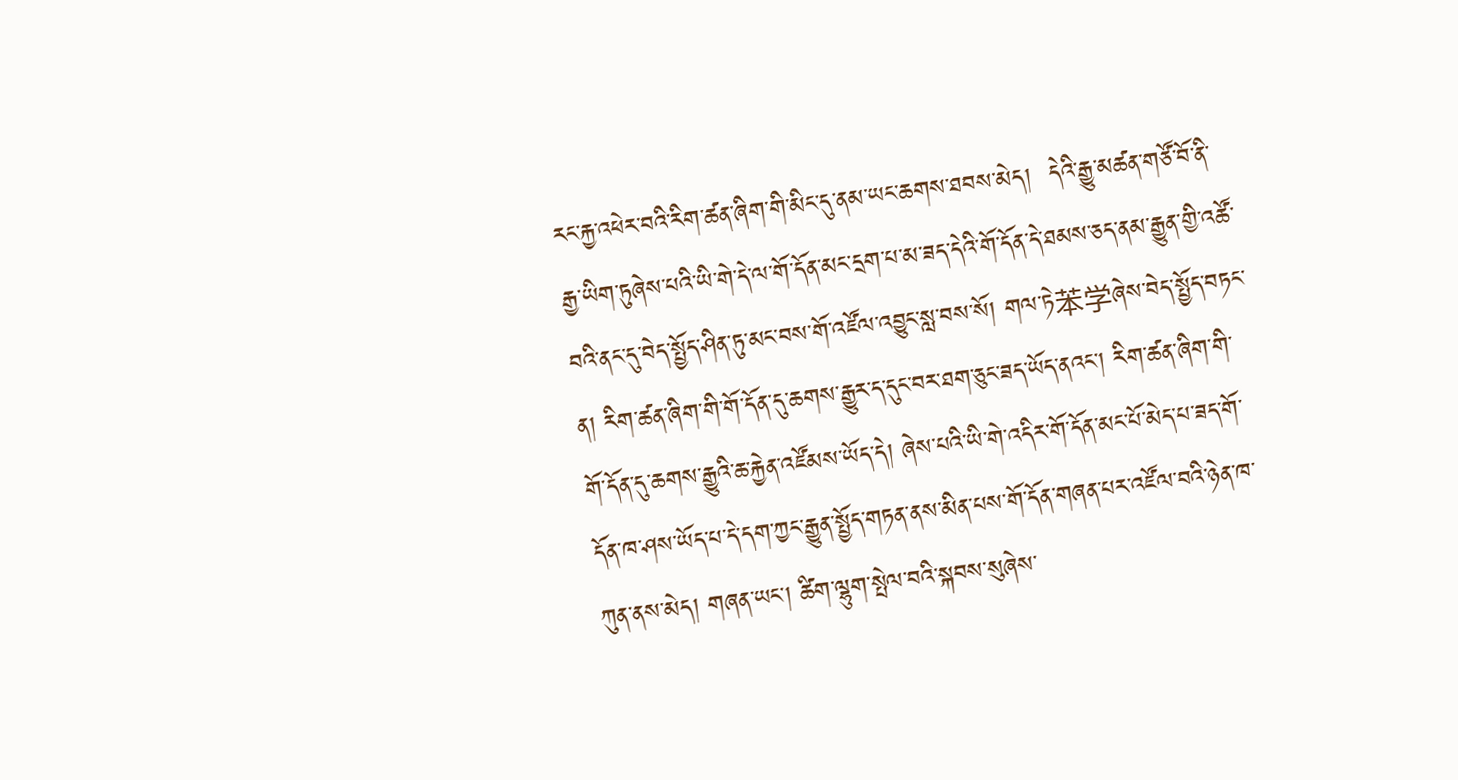རང་རྐྱ་འཕེར་བའི་རིག་ཚན་ཞིག་གི་མིང་དུ་ནམ་ཡང་ཆགས་ཐབས་མེད།  དེའི་རྒྱུ་མཚན་གཙོ་བོ་ནི་རྒྱ་ཡིག་ཏུཞེས་པའི་ཡི་གེ་དེ་ལ་གོ་དོན་མང་དྲག་པ་མ་ཟད་དེའི་གོ་དོན་དེ་ཐམས་ཅད་ནམ་རྒྱུན་གྱི་འཚོ་བའི་ནང་དུ་བེད་སྤྱོད་ཤིན་ཏུ་མང་བས་གོ་འཛོལ་འབྱུང་སླ་བས་སོ། གལ་ཏེ苯学ཞེས་བེད་སྤྱོད་བཏང་ན། རིག་ཚན་ཞིག་གི་གོ་དོན་དུ་ཆགས་རྒྱུར་ད་དུང་བར་ཐག་ཅུང་ཟད་ཡོད་ནའང་། རིག་ཚན་ཞིག་གི་གོ་དོན་དུ་ཆགས་རྒྱུའི་ཆ་རྐྱེན་འཛོམས་ཡོད་དེ། ཞེས་པའི་ཡི་གེ་འདིར་གོ་དོན་མང་པོ་མེད་པ་ཟད་གོ་དོན་ཁ་ཤས་ཡོད་པ་དེ་དག་ཀྱང་རྒྱུན་སྤྱོད་གཏན་ནས་མིན་པས་གོ་དོན་གཞན་པར་འཛོལ་བའི་ཉེན་ཁ་ཀུན་ནས་མེད། གཞན་ཡང་། ཚིག་ལྷུག་སྤེལ་བའི་སྐབས་སུཞེས་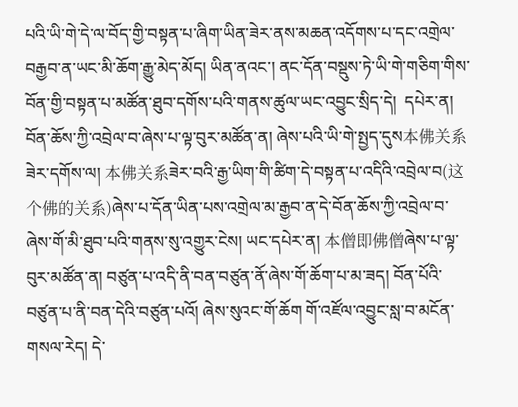པའི་ཡི་གེ་དེ་ལ་བོད་གྱི་བསྟན་པ་ཞིག་ཡིན་ཟེར་ནས་མཆན་འདོགས་པ་དང་འགྲེལ་བརྒྱབ་ན་ཡང་མི་ཆོག་རྒྱུ་མེད་མོད། ཡིན་ནའང་། ནང་དོན་བསྡུས་ཏེ་ཡི་གེ་གཅིག་གིས་བོན་གྱི་བསྟན་པ་མཚོན་ཐུབ་དགོས་པའི་གནས་ཚུལ་ཡང་འབྱུང་སྲིད་དེ།  དཔེར་ན།  བོན་ཆོས་ཀྱི་འབྲེལ་བ་ཞེས་པ་ལྟ་བུར་མཚོན་ན། ཞེས་པའི་ཡི་གེ་སྤྱད་དུས本佛关系ཟེར་དགོས་ལ། 本佛关系ཟེར་བའི་རྒྱ་ཡིག་གི་ཚིག་དེ་བསྟན་པ་འདིའི་འབྲེལ་བ(这个佛的关系)ཞེས་པ་དོན་ཡིན་པས་འགྲེལ་མ་རྒྱབ་ན་དེ་བོན་ཆོས་ཀྱི་འབྲེལ་བ་ཞེས་གོ་མི་ཐུབ་པའི་གནས་སུ་འགྱུར་ངེས། ཡང་དཔེར་ན། 本僧即佛僧ཞེས་པ་ལྟ་བུར་མཚོན་ན། བཙུན་པ་འདི་ནི་བན་བཙུན་ནོ་ཞེས་གོ་ཆོག་པ་མ་ཟད། བོན་པོའི་བཙུན་པ་ནི་བན་དེའི་བཙུན་པའོ། ཞེས་སུའང་གོ་ཆོག གོ་འཛོལ་འབྱུང་སླ་བ་མངོན་གསལ་རེད། དེ་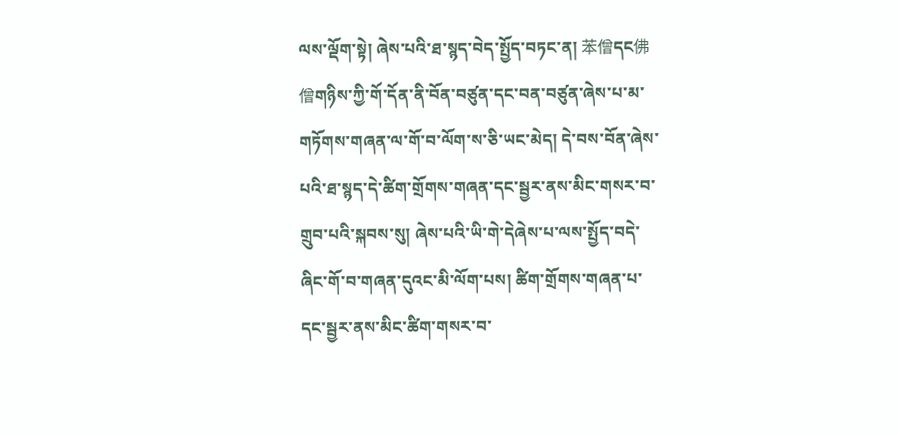ལས་ལྡོག་སྟེ། ཞེས་པའི་ཐ་སྙད་བེད་སྤྱོད་བཏང་ན། 苯僧དང佛僧གཉིས་ཀྱི་གོ་དོན་ནི་བོན་བཙུན་དང་བན་བཙུན་ཞེས་པ་མ་གཏོགས་གཞན་ལ་གོ་བ་ལོག་ས་ཅི་ཡང་མེད། དེ་བས་བོན་ཞེས་པའི་ཐ་སྙད་དེ་ཚིག་གྲོགས་གཞན་དང་སྦྱར་ནས་མིང་གསར་བ་གྲུབ་པའི་སྐབས་སུ། ཞེས་པའི་ཡི་གེ་དེཞེས་པ་ལས་སྤྱོད་བདེ་ཞིང་གོ་བ་གཞན་དུའང་མི་ལོག་པས། ཚིག་གྲོགས་གཞན་པ་དང་སྦྱར་ནས་མིང་ཚིག་གསར་བ་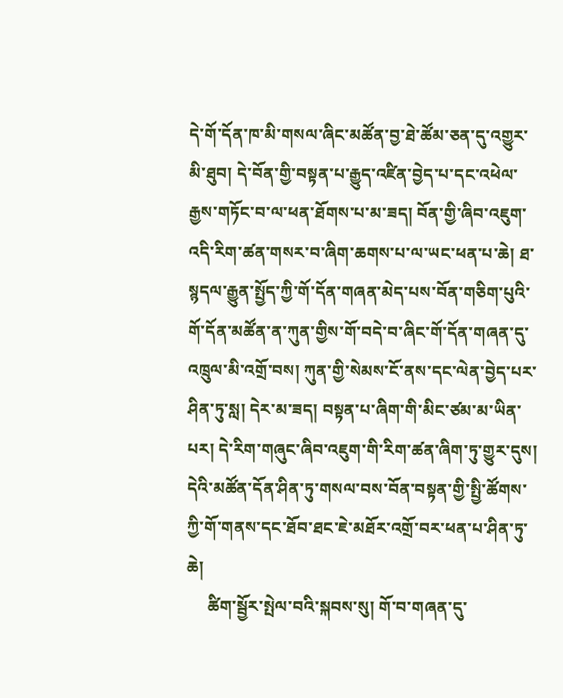དེ་གོ་དོན་ཁ་མི་གསལ་ཞིང་མཚོན་བྱ་ཐེ་ཚོམ་ཅན་དུ་འགྱུར་མི་ཐུབ། དེ་བོན་གྱི་བསྟན་པ་རྒྱུད་འཛིན་བྱེད་པ་དང་འཕེལ་རྒྱས་གཏོང་བ་ལ་ཕན་ཐོགས་པ་མ་ཟད། བོན་གྱི་ཞིབ་འཇུག་འདི་རིག་ཚན་གསར་བ་ཞིག་ཆགས་པ་ལ་ཡང་ཕན་པ་ཆེ། ཐ་སྙདལ་རྒྱུན་སྤྱོད་ཀྱི་གོ་དོན་གཞན་མེད་པས་བོན་གཅིག་པུའི་གོ་དོན་མཚོན་ན་ཀུན་གྱིས་གོ་བདེ་བ་ཞིང་གོ་དོན་གཞན་དུ་འཁྲུལ་མི་འགྲོ་བས། ཀུན་གྱི་སེམས་ངོ་ནས་དང་ལེན་བྱེད་པར་ཤིན་ཏུ་སླ། དེར་མ་ཟད། བསྟན་པ་ཞིག་གི་མིང་ཙམ་མ་ཡིན་པར། དེ་རིག་གཞུང་ཞིབ་འཇུག་གི་རིག་ཚན་ཞིག་ཏུ་གྱུར་དུས། དེའི་མཚོན་དོན་ཤིན་ཏུ་གསལ་བས་བོན་བསྟན་གྱི་སྤྱི་ཚོགས་ཀྱི་གོ་གནས་དང་ཐོབ་ཐང་ཇེ་མཐོར་འགྲོ་བར་ཕན་པ་ཤིན་ཏུ་ཆེ།
     ཚིག་སྦྱོར་སྤེལ་བའི་སྐབས་སུ། གོ་བ་གཞན་དུ་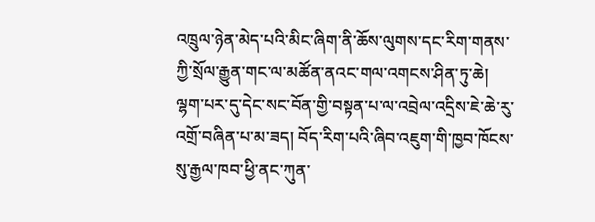འཁྲུལ་ཉེན་མེད་པའི་མིང་ཞིག་ནི་ཆོས་ལུགས་དང་རིག་གནས་ཀྱི་སྲོལ་རྒྱུན་གང་ལ་མཚོན་ནའང་གལ་འགངས་ཤིན་ཏུ་ཆེ། ལྷག་པར་དུ་དེང་སང་བོན་གྱི་བསྟན་པ་ལ་འབྲེལ་འདྲིས་ཇེ་ཆེ་རུ་འགྲོ་བཞིན་པ་མ་ཟད། བོད་རིག་པའི་ཞིབ་འཇུག་གི་ཁྱབ་ཁོངས་སུ་རྒྱལ་ཁབ་ཕྱི་ནང་ཀུན་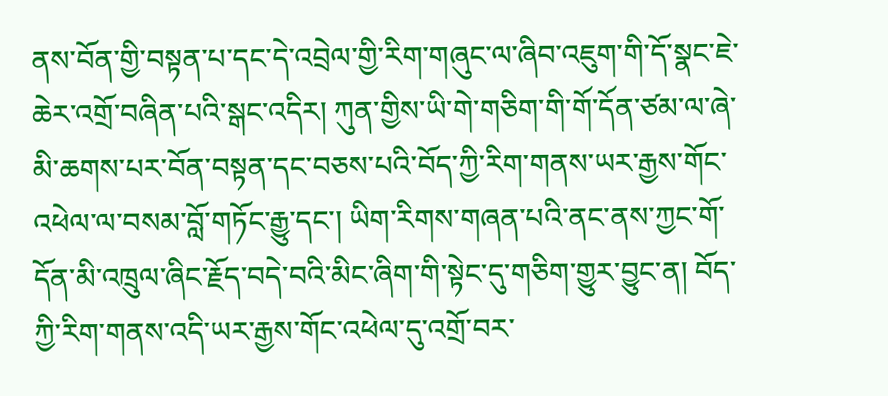ནས་བོན་གྱི་བསྟན་པ་དང་དེ་འབྲེལ་གྱི་རིག་གཞུང་ལ་ཞིབ་འཇུག་གི་དོ་སྣང་ཇེ་ཆེར་འགྲོ་བཞིན་པའི་སྒང་འདིར། ཀུན་གྱིས་ཡི་གེ་གཅིག་གི་གོ་དོན་ཙམ་ལ་ཞེ་མི་ཆགས་པར་བོན་བསྟན་དང་བཅས་པའི་བོད་ཀྱི་རིག་གནས་ཡར་རྒྱས་གོང་འཕེལ་ལ་བསམ་བློ་གཏོང་རྒྱུ་དང་། ཡིག་རིགས་གཞན་པའི་ནང་ནས་ཀྱང་གོ་དོན་མི་འཁྲུལ་ཞིང་རྗོད་བདེ་བའི་མིང་ཞིག་གི་སྟེང་དུ་གཅིག་གྱུར་བྱུང་ན། བོད་ཀྱི་རིག་གནས་འདི་ཡར་རྒྱས་གོང་འཕེལ་དུ་འགྲོ་བར་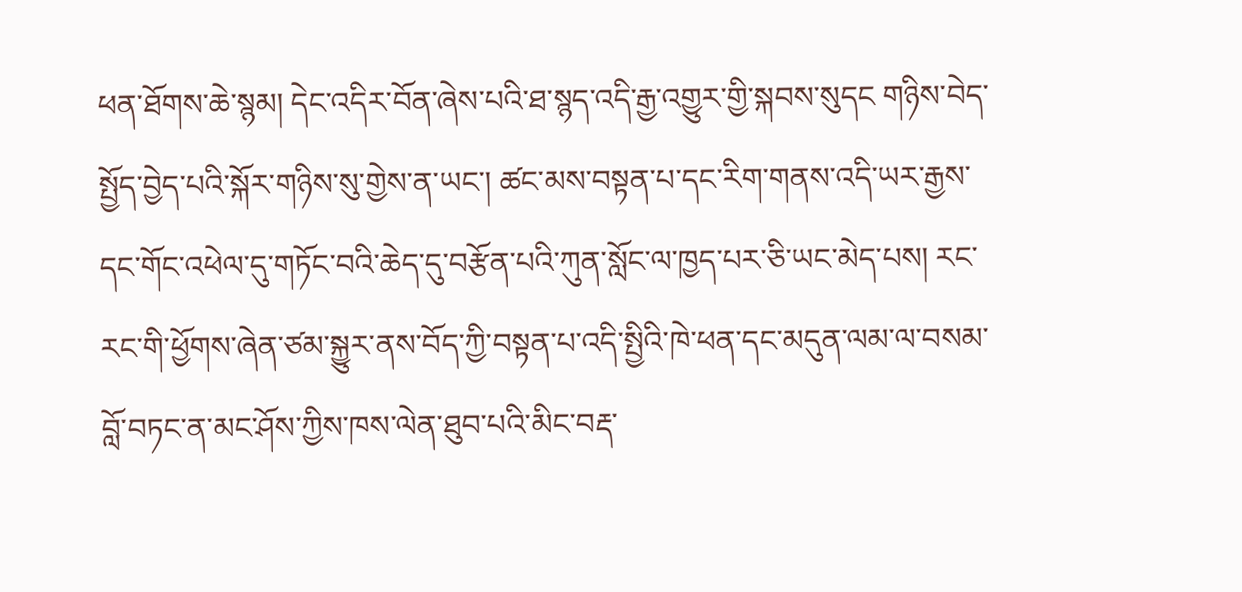ཕན་ཐོགས་ཆེ་སྙམ། དེང་འདིར་བོན་ཞེས་པའི་ཐ་སྙད་འདི་རྒྱ་འགྱུར་གྱི་སྐབས་སུདང གཉིས་བེད་སྤྱོད་བྱེད་པའི་སྐོར་གཉིས་སུ་གྱེས་ན་ཡང་། ཚང་མས་བསྟན་པ་དང་རིག་གནས་འདི་ཡར་རྒྱས་དང་གོང་འཕེལ་དུ་གཏོང་བའི་ཆེད་དུ་བརྩོན་པའི་ཀུན་སློང་ལ་ཁྱད་པར་ཅི་ཡང་མེད་པས། རང་རང་གི་ཕྱོགས་ཞེན་ཙམ་སྐྱུར་ནས་བོད་ཀྱི་བསྟན་པ་འདི་སྤྱིའི་ཁེ་ཕན་དང་མདུན་ལམ་ལ་བསམ་བློ་བཏང་ན་མང་ཤོས་ཀྱིས་ཁས་ལེན་ཐུབ་པའི་མིང་བརྡ་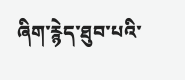ཞིག་རྙེད་ཐུབ་པའི་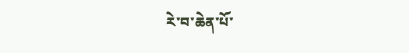རེ་བ་ཆེན་པོ་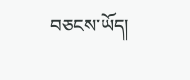བཅངས་ཡོད།